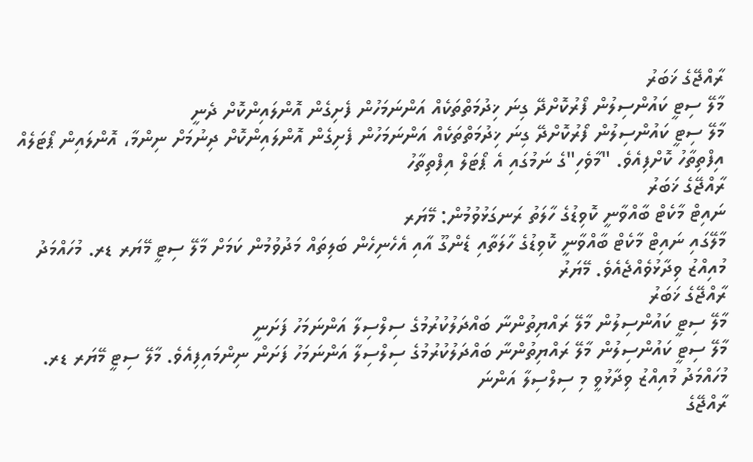ރާއްޖޭގެ ޚަބަރު
މާލޭ ސިޓީ ކައުންސިލުން ފޯރުކޮށްދޭ ގިނަ ޚިދުމަތްތަކެއް އަންނަމަހުން ފެށިގެން އޮންލައިންކޮށް ދެނީ
މާލޭ ސިޓީ ކައުންސިލުން ފޯރުކޮށްދޭ ގިނަ ޚިދުމަތްތަކެއް އަންނަމަހުން ފެށިގެން އޮންލައިންކޮށް ދިނުމަށް ނިންމާ، އޮންލައިން ޕޯޓަލެއް އިފްތިތާހު ކޮށްފިއެވެ. "މާވެހި"ގެ ނަމުގައި އެ ޕޯޓަލް އިފްތިތާހު
ރާއްޖޭގެ ޚަބަރު
ނައިޓް މާކެޓް ބާއްވާނީ ކޮވިޑުގެ ހާލަތު ރަނގަޅުވުމުން: މޭޔަރ
މާލޭގައި ނައިޓް މާކެޓް ބާއްވާނީ ކޮވިޑުގެ ހާލަތާއި ޑެންގޫ އާއި އެހެނިހެން ބަލިތައް މަދުވުމުން ކަމަށް މާލޭ ސިޓީ މޭޔަރ ޑރ. މުހައްމަދު މުއިއްޒު ވިދާޅުވެއްޖެއެވެ. މޭޔަރު
ރާއްޖޭގެ ޚަބަރު
މާލޭ ސިޓީ ކައުންސިލުން މާލޭ ރައްޔިތުންނާ ބައްދަލުކުރުމުގެ ސިލްސިލާ އަންނަމަހު ފަށަނީ
މާލޭ ސިޓީ ކައުންސިލުން މާލޭ ރައްޔިތުންނާ ބައްދަލުކުރުމުގެ ސިލްސިލާ އަންނަމަހު ފަށަން ނިންމައިފިއެވެ. މާލޭ ސިޓީ މޭޔަރ ޑރ. މުހައްމަދު މުއިއްޒު ވިދާޅުވީ މި ސިލްސިލާ އަންނަ
ރާއްޖޭގެ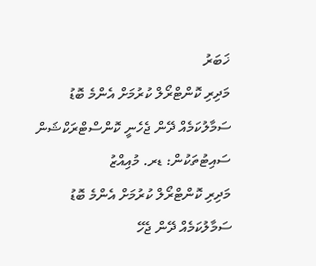ޚަބަރު
މަދިރި ކޮންޓްރޯލް ކުރުމަށް އެންމެ ބޮޑު ސަމާލުކަމެއް ދޭން ޖެހެނީ ކޮންސްޓްރަކްޝަން ސައިޓުތަކުން: ޑރ. މުއިއްޒު
މަދިރި ކޮންޓްރޯލް ކުރުމަށް އެންމެ ބޮޑު ސަމާލުކަމެއް ދޭން ޖެހޭ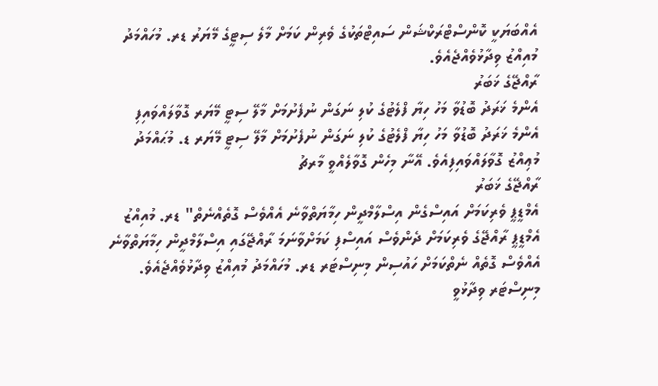އެއްބަޔަކީ ކޮންސްޓްރަކްޝަން ސައިޓްތަކުގެ ވެރިން ކަމަށް މާލެ ސިޓީގެ މޭޔަރު ޑރ. މުހައްމަދު މުއިއްޒު ވިދާޅުވެއްޖެއެވެ.
ރާއްޖޭގެ ޚަބަރު
އެންމެ ޚަރަދު ބޮޑުވާ މަހު ހިޔާ ފްލެޓުގެ ކުލި ނަގަން ނުފެށުމަށް މާލޭ ސިޓީ މޭޔަރ ގޮވާލައްވައިފި
އެންމެ ޚަރަދު ބޮޑުވާ މަހު ހިޔާ ފްލެޓުގެ ކުލި ނަގަން ނުފެށުމަށް މާލޭ ސިޓީ މޭޔަރ ޑ. މުޙައްމަދު މުޢިއްޒު ގޮވާލައްވައިފިއެވެ. އޭނާ މިހެން ގޮވާލެއްވީ މާރޗު
ރާއްޖޭގެ ޚަބަރު
އެމްޑީޕީ ވެރިކަމަށް އައިސްގެން އިސްލާމްދީން ހިމާޔަތްވާނެ އެއްވެސް ގޮތެއްނެތް" ޑރ. މުއިއްޒު
އެމްޑީޕީ ރާއްޖޭގެ ވެރިކަމަށް ދެންވެސް އައިސްފި ކަމަށްވާނަމަ ރާއްޖޭގައި އިސްލާމްދީން ހިމާޔަތްވާނެ އެއްވެސް ގޮތެއް ނެތްކަމަށް ހައުސިން މިނިސްޓަރ ޑރ. މުހައްމަދު މުއިއްޒު ވިދާޅުވެއްޖެއެވެ. މިނިސްޓަރ ވިދާޅުވީ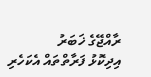ރާއްޖޭގެ ޚަބަރު
އިދިކޮޅު ފަރާތްތައް އެކަހެރި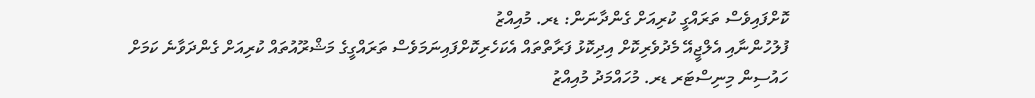ކޮށްފައިވެސް ތަރައްގީ ކުރިއަށް ގެންދާނަން: ޑރ. މުއިއްޒު
ފުލުހުންނާއި އެލްޖީއޭ މެދުވެރިކޮށް އިދިކޮޅު ފަރާތްތައް އެކަހެރިކޮށްފައިނަމަވެސް ތަރައްގީގެ މަޝްރޫއުތައް ކުރިއަށް ގެންދަވާނެ ކަމަށް ހައުސިން މިނިސްޓަރ ޑރ. މުހައްމަދު މުއިއްޒު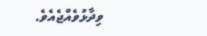ވިދާޅުވެއްޖެއެވެ.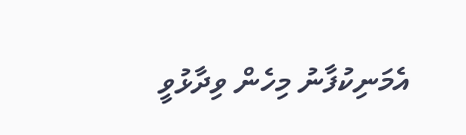އެމަނިކުފާނު މިހެން ވިދާޅުވީ